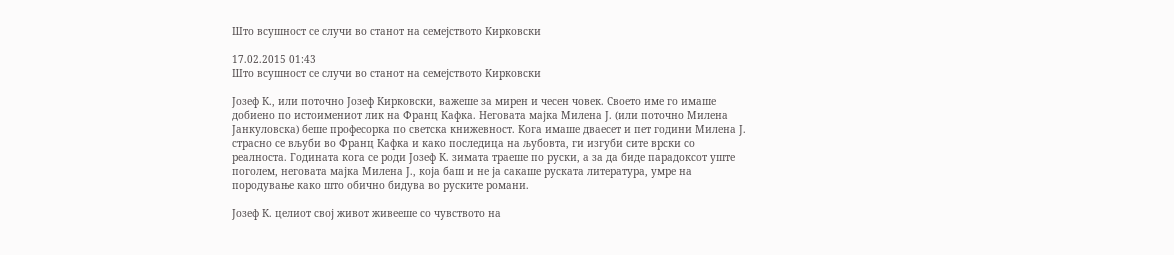Што всушност се случи во станот на семејството Кирковски

17.02.2015 01:43
Што всушност се случи во станот на семејството Кирковски

Јозеф К., или поточно Јозеф Кирковски, важеше за мирен и чесен човек. Своето име го имаше добиено по истоимениот лик на Франц Кафка. Неговата мајка Милена Ј. (или поточно Милена Јанкуловска) беше професорка по светска книжевност. Кога имаше дваесет и пет години Милена Ј. страсно се вљуби во Франц Кафка и како последица на љубовта, ги изгуби сите врски со реалноста. Годината кога се роди Јозеф К. зимата траеше по руски, а за да биде парадоксот уште поголем, неговата мајка Милена Ј., која баш и не ја сакаше руската литература, умре на породување како што обично бидува во руските романи.

Јозеф К. целиот свој живот живееше со чувството на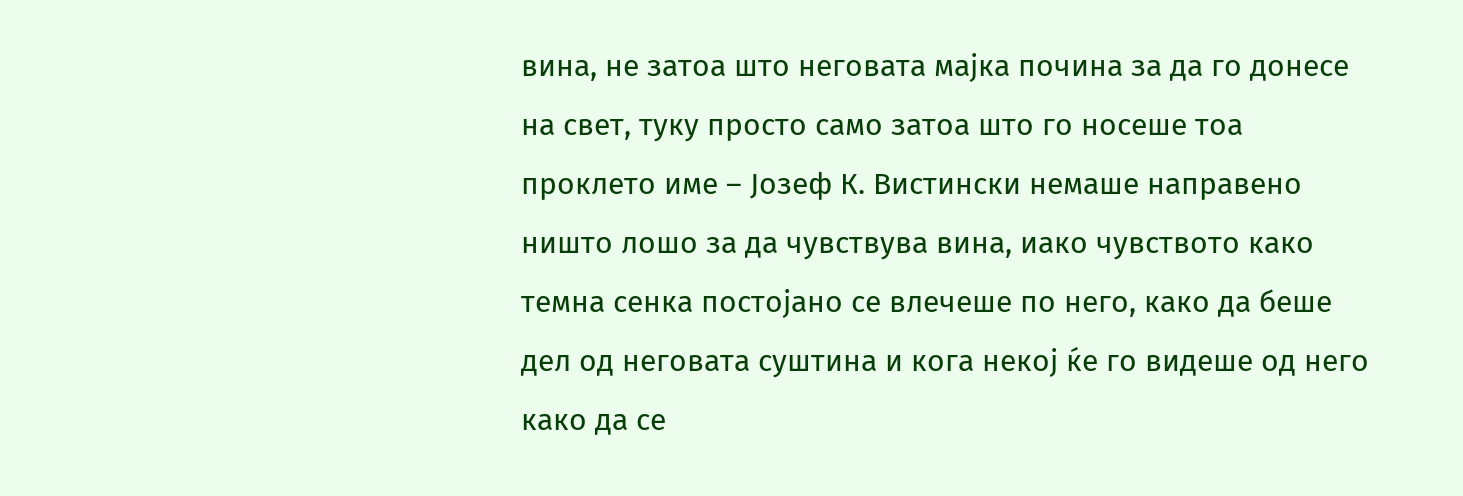вина, не затоа што неговата мајка почина за да го донесе на свет, туку просто само затоа што го носеше тоа проклето име – Јозеф К. Вистински немаше направено ништо лошо за да чувствува вина, иако чувството како темна сенка постојано се влечеше по него, како да беше дел од неговата суштина и кога некој ќе го видеше од него како да се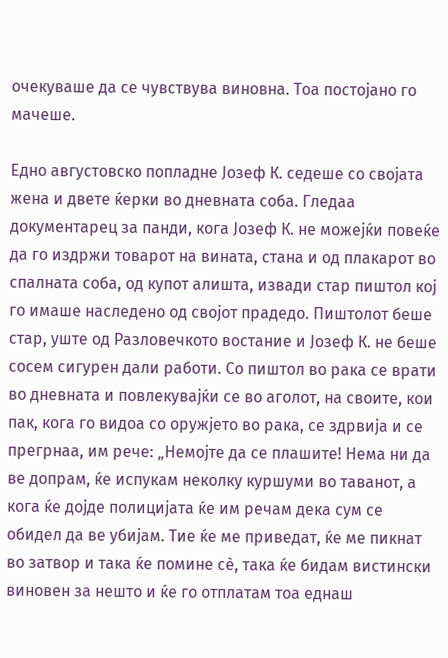очекуваше да се чувствува виновна. Тоа постојано го мачеше.

Едно августовско попладне Јозеф К. седеше со својата жена и двете ќерки во дневната соба. Гледаа документарец за панди, кога Јозеф К. не можејќи повеќе да го издржи товарот на вината, стана и од плакарот во спалната соба, од купот алишта, извади стар пиштол кој го имаше наследено од својот прадедо. Пиштолот беше стар, уште од Разловечкото востание и Јозеф К. не беше сосем сигурен дали работи. Со пиштол во рака се врати во дневната и повлекувајќи се во аголот, на своите, кои пак, кога го видоа со оружјето во рака, се здрвија и се прегрнаа, им рече: „Немојте да се плашите! Нема ни да ве допрам, ќе испукам неколку куршуми во таванот, а кога ќе дојде полицијата ќе им речам дека сум се обидел да ве убијам. Тие ќе ме приведат, ќе ме пикнат во затвор и така ќе помине сè, така ќе бидам вистински виновен за нешто и ќе го отплатам тоа еднаш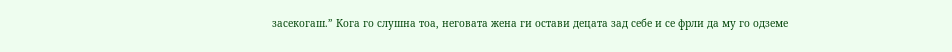засекогаш.” Кога го слушна тоа, неговата жена ги остави децата зад себе и се фрли да му го одземе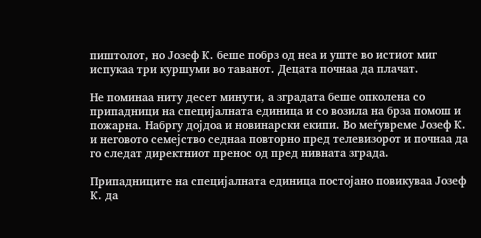пиштолот, но Јозеф К. беше побрз од неа и уште во истиот миг испукаа три куршуми во таванот. Децата почнаа да плачат.

Не поминаа ниту десет минути, а зградата беше опколена со припадници на специјалната единица и со возила на брза помош и пожарна. Набргу дојдоа и новинарски екипи. Во меѓувреме Јозеф К. и неговото семејство седнаа повторно пред телевизорот и почнаа да го следат директниот пренос од пред нивната зграда.

Припадниците на специјалната единица постојано повикуваа Јозеф К. да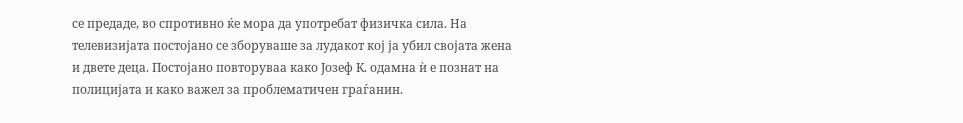се предаде, во спротивно ќе мора да употребат физичка сила. На телевизијата постојано се зборуваше за лудакот кој ја убил својата жена и двете деца. Постојано повторуваа како Јозеф К. одамна ѝ е познат на полицијата и како важел за проблематичен граѓанин.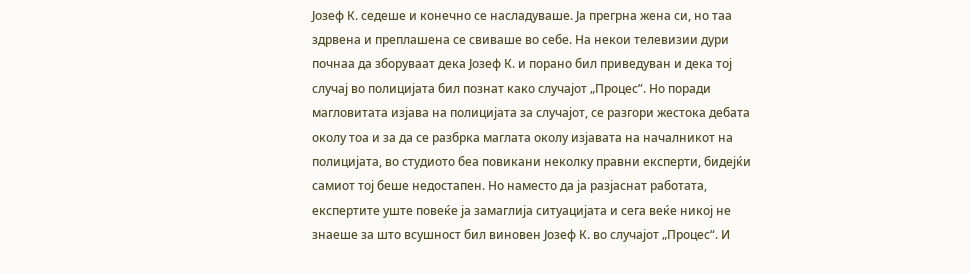Јозеф К. седеше и конечно се насладуваше. Ја прегрна жена си, но таа здрвена и преплашена се свиваше во себе. На некои телевизии дури почнаа да зборуваат дека Јозеф К. и порано бил приведуван и дека тој случај во полицијата бил познат како случајот „Процес”. Но поради магловитата изјава на полицијата за случајот, се разгори жестока дебата околу тоа и за да се разбрка маглата околу изјавата на началникот на полицијата, во студиото беа повикани неколку правни експерти, бидејќи самиот тој беше недостапен. Но наместо да ја разјаснат работата, експертите уште повеќе ја замаглија ситуацијата и сега веќе никој не знаеше за што всушност бил виновен Јозеф К. во случајот „Процес“. И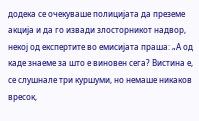додека се очекуваше полицијата да преземе акција и да го извади злосторникот надвор, некој од експертите во емисијата праша: „А од каде знаеме за што е виновен сега? Вистина е, се слушнале три куршуми, но немаше никаков вресок,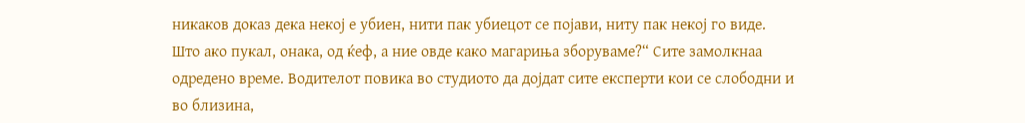никаков доказ дека некој е убиен, нити пак убиецот се појави, ниту пак некој го виде. Што ако пукал, онака, од ќеф, а ние овде како магариња зборуваме?“ Сите замолкнаа одредено време. Водителот повика во студиото да дојдат сите експерти кои се слободни и во близина,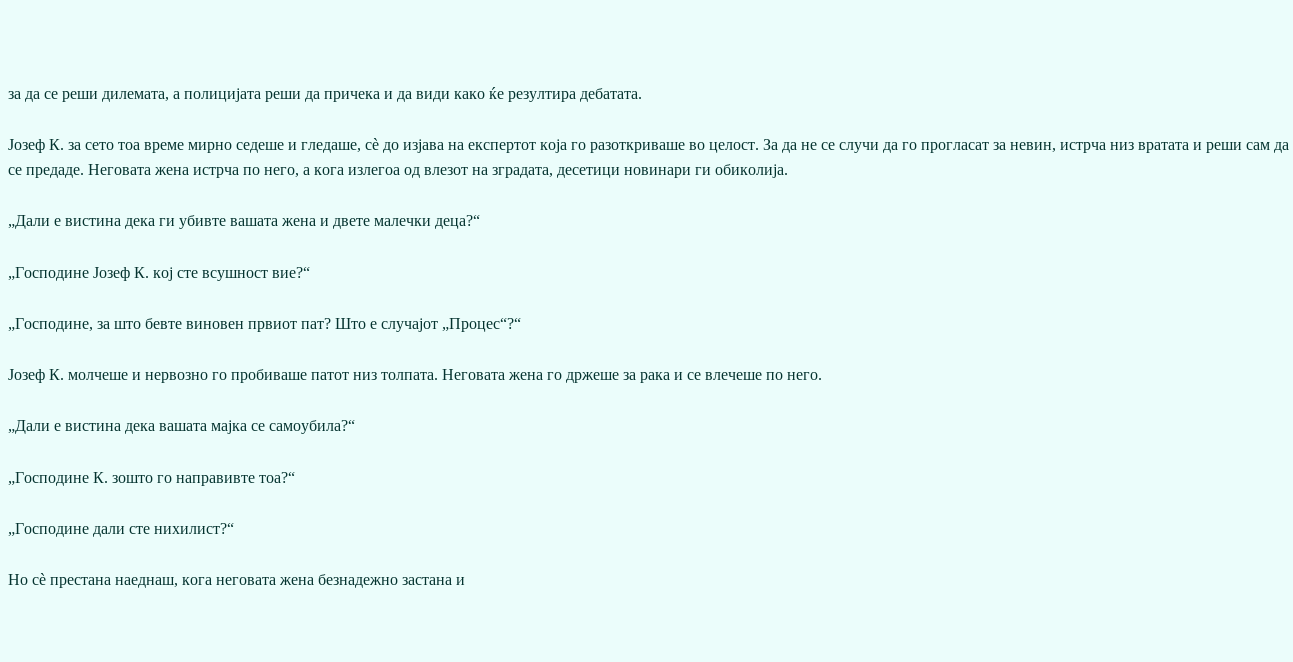за да се реши дилемата, а полицијата реши да причека и да види како ќе резултира дебатата.

Јозеф К. за сето тоа време мирно седеше и гледаше, сè до изјава на експертот која го разоткриваше во целост. За да не се случи да го прогласат за невин, истрча низ вратата и реши сам да се предаде. Неговата жена истрча по него, а кога излегоа од влезот на зградата, десетици новинари ги обиколија.

„Дали е вистина дека ги убивте вашата жена и двете малечки деца?“

„Господине Јозеф К. кој сте всушност вие?“

„Господине, за што бевте виновен првиот пат? Што е случајот „Процес“?“

Јозеф К. молчеше и нервозно го пробиваше патот низ толпата. Неговата жена го држеше за рака и се влечеше по него.

„Дали е вистина дека вашата мајка се самоубила?“

„Господине К. зошто го направивте тоа?“

„Господине дали сте нихилист?“

Но сè престана наеднаш, кога неговата жена безнадежно застана и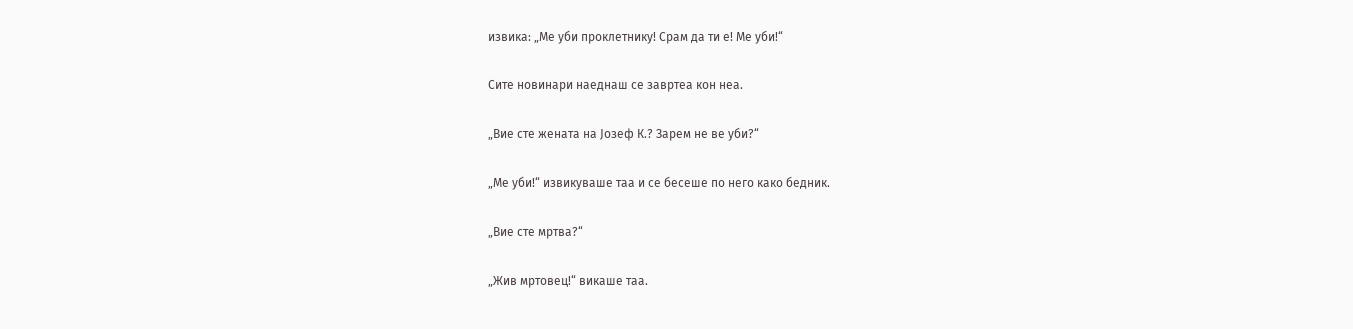извика: „Ме уби проклетнику! Срам да ти е! Ме уби!“

Сите новинари наеднаш се завртеа кон неа.

„Вие сте жената на Јозеф К.? Зарем не ве уби?“

„Ме уби!“ извикуваше таа и се бесеше по него како бедник.

„Вие сте мртва?“

„Жив мртовец!“ викаше таа.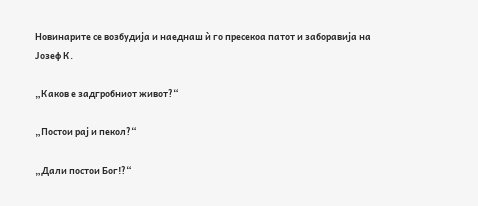Новинарите се возбудија и наеднаш ѝ го пресекоа патот и заборавија на Јозеф К.

„Каков е задгробниот живот?“

„Постои рај и пекол?“

„Дали постои Бог!?“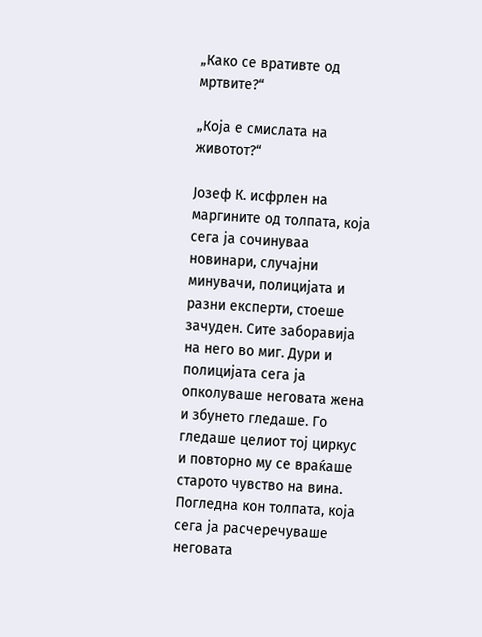„Како се вративте од мртвите?“

„Која е смислата на животот?“

Јозеф К. исфрлен на маргините од толпата, која сега ја сочинуваа новинари, случајни минувачи, полицијата и разни експерти, стоеше зачуден. Сите заборавија на него во миг. Дури и полицијата сега ја опколуваше неговата жена и збунето гледаше. Го гледаше целиот тој циркус и повторно му се враќаше старото чувство на вина. Погледна кон толпата, која сега ја расчеречуваше неговата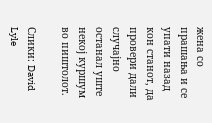жена со прашања и се упати назад кон станот, да провери дали случајно останал уште некој куршум во пиштолот.

Слики: David Lyle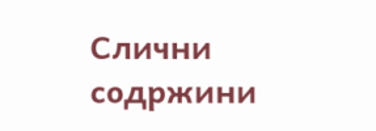Слични содржини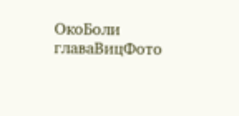ОкоБоли главаВицФото